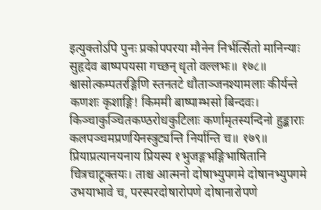इत्युक्तोऽपि पुनः प्रकोपपरया मौनेन निर्भर्त्सितो मानिन्याः सुहृदेव बाष्पपयसा गच्छन् धृतो वल्लभः॥ १७८॥
श्वासोत्कम्पतरङ्गिणि स्तनतटे धौताञ्जनश्यामलाः कीर्यन्ते कणशः कृशाङ्गि! किममी बाष्पाम्भसो बिन्दवः।
किञ्चाकुञ्चितकण्ठरोधकुटिलाः कर्णामृतस्यन्दिनो हुङ्काराः कलपञ्चमप्रणयिनस्त्रुट्यन्ति निर्यान्ति च॥ १७९॥
प्रियाप्रत्यानयनाय प्रियस्य १भुजङ्गभङ्गिभाषितानि चित्रचाटूक्तयः। ताश्च आत्मनो दोषाभ्युपगमे दोषानभ्युपगमे उभयाभावे च, परस्परदोषारोपणे दोषानारोपणे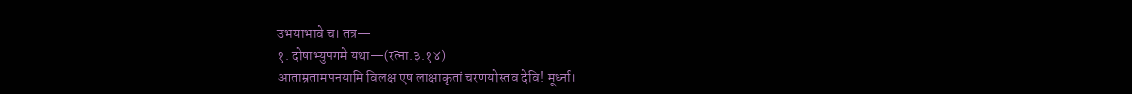उभयाभावे च। तत्र—
१. दोषाभ्युपगमे यथा—(रत्ना.३.१४)
आताम्रतामपनयामि विलक्ष एष लाक्षाकृतां चरणयोस्तव देवि! मूर्ध्ना।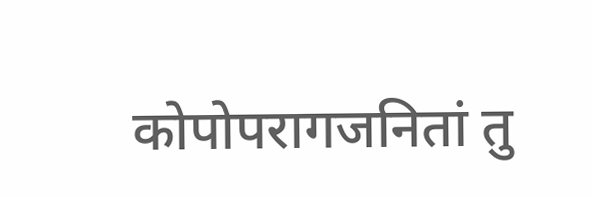कोपोपरागजनितां तु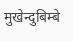मुखेन्दुबिम्बे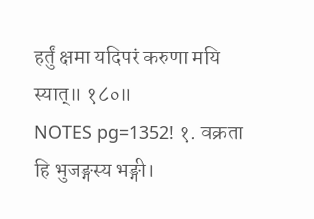हर्तुं क्षमा यदिपरं करुणा मयि स्यात्॥ १८०॥
NOTES pg=1352! १. वक्रता हि भुजङ्गस्य भङ्गी।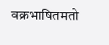वक्रभाषितमतो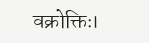वक्रोक्तिः।